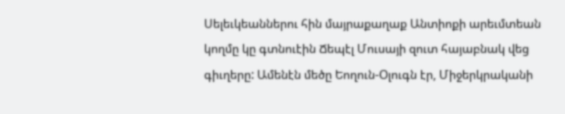Սելեւկեաններու հին մայրաքաղաք Անտիոքի արեւմտեան կողմը կը գտնուէին Ճեպէլ Մուսայի զուտ հայաբնակ վեց գիւղերը: Ամենէն մեծը Եողուն-Օլուգն էր, Միջերկրականի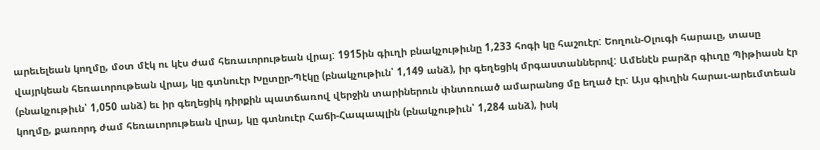արեւելեան կողմը, մօտ մէկ ու կէս ժամ հեռաւորութեան վրայ: 1915ին գիւղի բնակչութիւնը 1,233 հոգի կը հաշուէր: Եողուն-Օլուգի հարաւը, տասը վայրկեան հեռաւորութեան վրայ, կը գտնուէր Խըտըր-Պէկը (բնակչութիւն՝ 1,149 անձ), իր գեղեցիկ մրգաստաններով: Ամենէն բարձր գիւղը Պիթիասն էր (բնակչութիւն՝ 1,050 անձ) եւ իր գեղեցիկ դիրքին պատճառով վերջին տարիներուն փնտռուած ամարանոց մը եղած էր: Այս գիւղին հարաւ-արեւմտեան կողմը, քառորդ ժամ հեռաւորութեան վրայ, կը գտնուէր Հաճի-Հապապլին (բնակչութիւն՝ 1,284 անձ), իսկ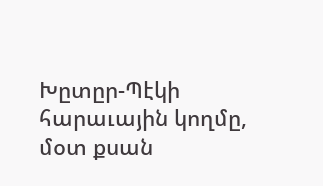Խըտըր-Պէկի հարաւային կողմը, մօտ քսան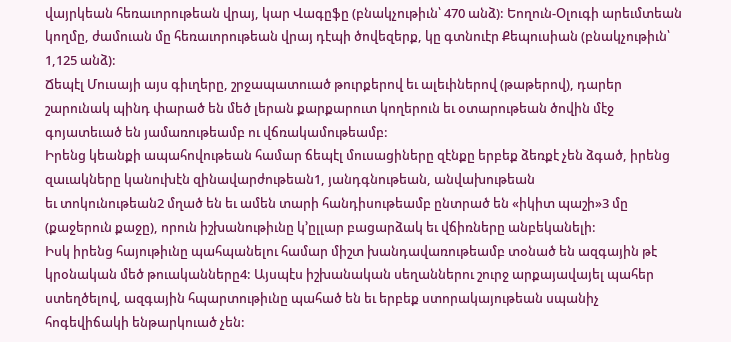վայրկեան հեռաւորութեան վրայ, կար Վագըֆը (բնակչութիւն՝ 470 անձ): Եողուն-Օլուգի արեւմտեան կողմը, ժամուան մը հեռաւորութեան վրայ դէպի ծովեզերք, կը գտնուէր Քեպուսիան (բնակչութիւն՝ 1,125 անձ):
Ճեպէլ Մուսայի այս գիւղերը, շրջապատուած թուրքերով եւ ալեւիներով (թաթերով), դարեր շարունակ պինդ փարած են մեծ լերան քարքարուտ կողերուն եւ օտարութեան ծովին մէջ գոյատեւած են յամառութեամբ ու վճռակամութեամբ:
Իրենց կեանքի ապահովութեան համար ճեպէլ մուսացիները զէնքը երբեք ձեռքէ չեն ձգած, իրենց զաւակները կանուխէն զինավարժութեան1, յանդգնութեան, անվախութեան
եւ տոկունութեան2 մղած են եւ ամեն տարի հանդիսութեամբ ընտրած են «իկիտ պաշի»3 մը (քաջերուն քաջը), որուն իշխանութիւնը կ’ըլլար բացարձակ եւ վճիռները անբեկանելի:
Իսկ իրենց հայութիւնը պահպանելու համար միշտ խանդավառութեամբ տօնած են ազգային թէ կրօնական մեծ թուականները4: Այսպէս իշխանական սեղաններու շուրջ արքայավայել պահեր ստեղծելով, ազգային հպարտութիւնը պահած են եւ երբեք ստորակայութեան սպանիչ հոգեվիճակի ենթարկուած չեն: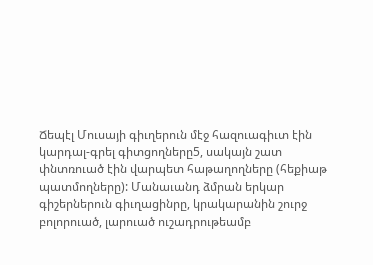Ճեպէլ Մուսայի գիւղերուն մէջ հազուագիւտ էին կարդալ-գրել գիտցողները5, սակայն շատ փնտռուած էին վարպետ հաթաղողները (հեքիաթ պատմողները): Մանաւանդ ձմրան երկար գիշերներուն գիւղացինրը, կրակարանին շուրջ բոլորուած, լարուած ուշադրութեամբ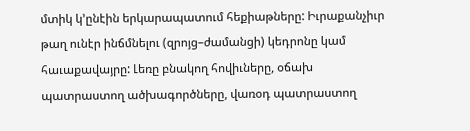մտիկ կ’ընէին երկարապատում հեքիաթները: Իւրաքանչիւր թաղ ունէր ինճմնելու (զրոյց–ժամանցի) կեդրոնը կամ հաւաքավայրը: Լեռը բնակող հովիւները, օճախ պատրաստող ածխագործները, վառօդ պատրաստող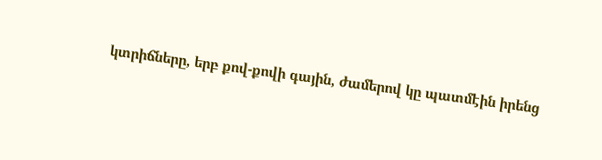կտրիճները, երբ քով-քովի գային, ժամերով կը պատմէին իրենց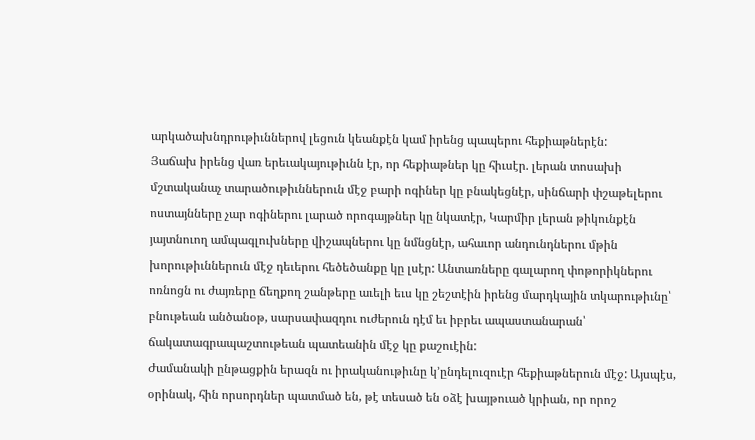արկածախնդրութիւններով լեցուն կեանքէն կամ իրենց պապերու հեքիաթներէն:
Յաճախ իրենց վառ երեւակայութիւնն էր, որ հեքիաթներ կը հիւսէր. լերան տոսախի մշտականաչ տարածութիւններուն մէջ բարի ոգիներ կը բնակեցնէր, սինճարի փշաթելերու ոստայնները չար ոգիներու լարած որոգայթներ կը նկատէր, Կարմիր լերան թիկունքէն յայտնուող ամպագլուխները վիշապներու կը նմնցնէր, ահաւոր անդունդներու մթին խորութիւններուն մէջ դեւերու հեծեծանքը կը լսէր: Անտառները գալարող փոթորիկներու ոռնոցն ու ժայռերը ճեղքող շանթերը աւելի եւս կը շեշտէին իրենց մարդկային տկարութիւնը՝ բնութեան անծանօթ, սարսափազդու ուժերուն դէմ եւ իբրեւ ապաստանարան՝ ճակատագրապաշտութեան պատեանին մէջ կը քաշուէին:
Ժամանակի ընթացքին երազն ու իրականութիւնը կ’ընդելուզուէր հեքիաթներուն մէջ: Այսպէս, օրինակ, հին որսորդներ պատմած են, թէ տեսած են օձէ խայթուած կրիան, որ որոշ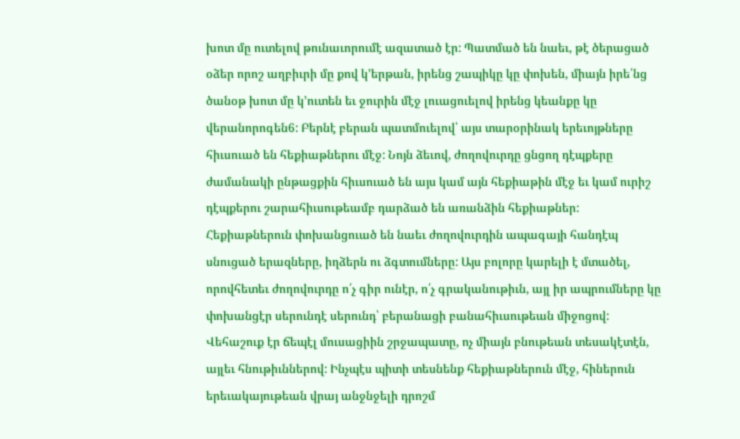խոտ մը ուտելով թունաւորումէ ազատած էր: Պատմած են նաեւ, թէ ծերացած օձեր որոշ աղբիւրի մը քով կ’երթան, իրենց շապիկը կը փոխեն, միայն իրե՛նց ծանօթ խոտ մը կ’ուտեն եւ ջուրին մէջ լուացուելով իրենց կեանքը կը վերանորոգեն6: Բերնէ բերան պատմուելով՝ այս տարօրինակ երեւոյթները հիւսուած են հեքիաթներու մէջ: Նոյն ձեւով, ժողովուրդը ցնցող դէպքերը ժամանակի ընթացքին հիւսուած են այս կամ այն հեքիաթին մէջ եւ կամ ուրիշ դէպքերու շարահիւսութեամբ դարձած են առանձին հեքիաթներ: Հեքիաթներուն փոխանցուած են նաեւ ժողովուրդին ապագայի հանդէպ սնուցած երազները, իղձերն ու ձգտումները: Այս բոլորը կարելի է մտածել, որովհետեւ ժողովուրդը ո՛չ գիր ունէր, ո՛չ գրականութիւն, այլ իր ապրումները կը փոխանցէր սերունդէ սերունդ՝ բերանացի բանահիւսութեան միջոցով:
Վեհաշուք էր ճեպէլ մուսացիին շրջապատը, ոչ միայն բնութեան տեսակէտէն, այլեւ հնութիւններով: Ինչպէս պիտի տեսնենք հեքիաթներուն մէջ, հիներուն երեւակայութեան վրայ անջնջելի դրոշմ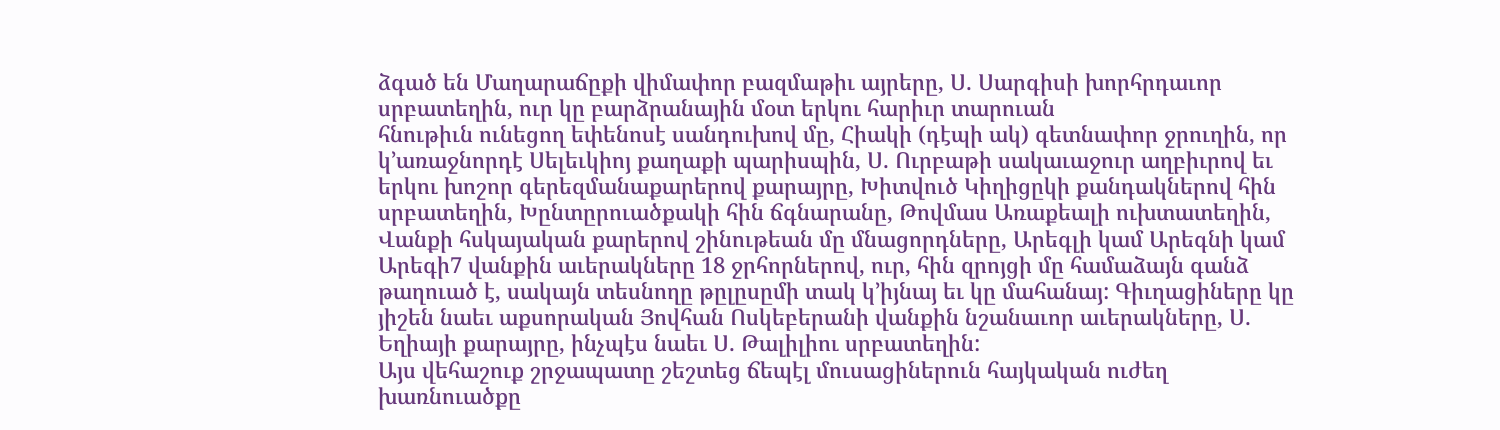ձգած են Մաղարաճըքի վիմափոր բազմաթիւ այրերը, Ս. Սարգիսի խորհրդաւոր սրբատեղին, ուր կը բարձրանային մօտ երկու հարիւր տարուան
հնութիւն ունեցող եփենոսէ սանդուխով մը, Հիակի (դէպի ակ) գետնափոր ջրուղին, որ կ’առաջնորդէ Սելեւկիոյ քաղաքի պարիսպին, Ս. Ուրբաթի սակաւաջուր աղբիւրով եւ երկու խոշոր գերեզմանաքարերով քարայրը, Խիտվուծ Կիղիցըկի քանդակներով հին սրբատեղին, Խընտըրուածքակի հին ճգնարանը, Թովմաս Առաքեալի ուխտատեղին, Վանքի հսկայական քարերով շինութեան մը մնացորդները, Արեգլի կամ Արեգնի կամ Արեգի7 վանքին աւերակները 18 ջրհորներով, ուր, հին զրոյցի մը համաձայն գանձ թաղուած է, սակայն տեսնողը թըլըսըմի տակ կ’իյնայ եւ կը մահանայ: Գիւղացիները կը յիշեն նաեւ աքսորական Յովհան Ոսկեբերանի վանքին նշանաւոր աւերակները, Ս. Եղիայի քարայրը, ինչպէս նաեւ Ս. Թալիլիու սրբատեղին:
Այս վեհաշուք շրջապատը շեշտեց ճեպէլ մուսացիներուն հայկական ուժեղ խառնուածքը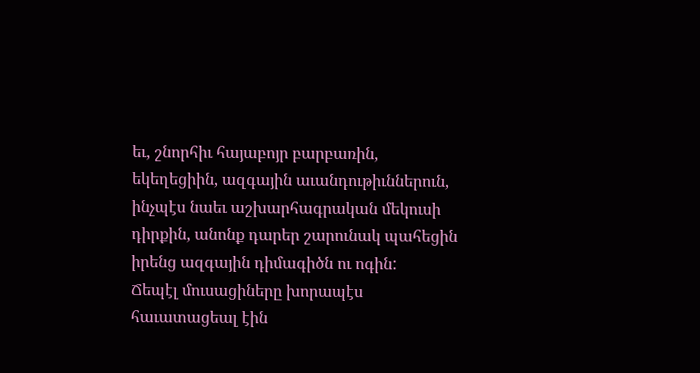եւ, շնորհիւ հայաբոյր բարբառին, եկեղեցիին, ազգային աւանդութիւններուն, ինչպէս նաեւ աշխարհագրական մեկուսի դիրքին, անոնք դարեր շարունակ պահեցին իրենց ազգային դիմագիծն ու ոգին:
Ճեպէլ մուսացիները խորապէս հաւատացեալ էին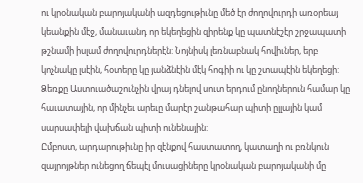ու կրօնական բարոյականի ազդեցութիւնը մեծ էր ժողովուրդի առօրեայ կեանքին մէջ, մանաւանդ որ եկեղեցին զիրենք կը պատնէշէր շրջապատի թշնամի իսլամ ժողովուրդներէն: Նոյնիսկ լեռնաբնակ հովիւներ, երբ կոչնակը լսէին, հօտերը կը յանձնէին մէկ հոգիի ու կը շտապէին եկեղեցի: Ձեռքը Աստուածաշունչին վրայ դնելով սուտ երդում ընողներուն համար կը հաւատային, որ մինչեւ արեւը մարէր շանթահար պիտի ըլլային կամ սարսափելի վախճան պիտի ունենային:
Ըմբոստ, արդարութիւնը իր զէնքով հաստատող, կատաղի ու բռնկուն զայրոյթներ ունեցող ճեպէլ մուսացիները կրօնական բարոյականի մը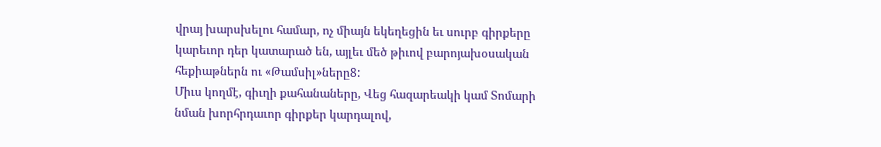վրայ խարսխելու համար, ոչ միայն եկեղեցին եւ սուրբ գիրքերը կարեւոր դեր կատարած են, այլեւ մեծ թիւով բարոյախօսական հեքիաթներն ու «Թամսիլ»ները8:
Միւս կողմէ, գիւղի քահանաները, Վեց հազարեակի կամ Տոմարի նման խորհրդաւոր գիրքեր կարդալով,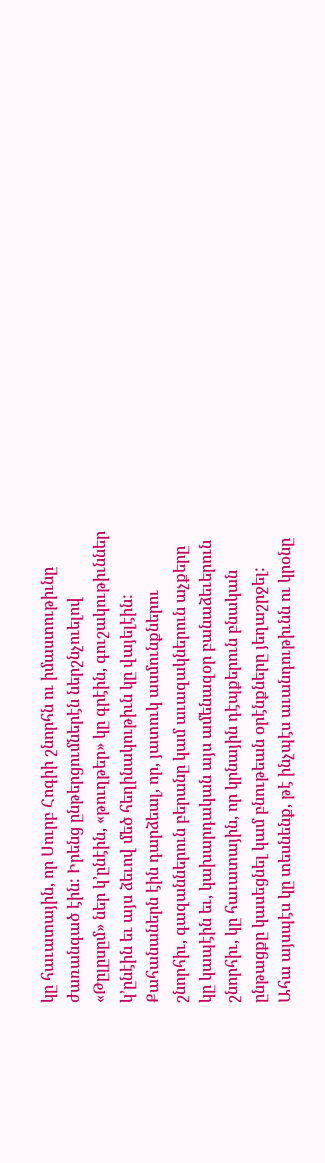կը հաւատային, որ Սուրբ Հոգիի շնորհն ու իմաստութիւնը ժառանգած էին: Իրենց ընթերցումներէն ներշնչուելով «Թըլըսըմ» ներ կ’ընէին, «թուղթեր» կը գրէին, գուշակութիւններ կ’ընէին եւ այս ձեւով մեծ հեղինակութիւն կը վայելէին: Քահանաներն էին դարձեալ, որ, յատուկ ասմունքներու շնորհիւ, գազաններուն բերանը կամ աւազակներուն աչքերը կը կապէին եւ, կախարդական այս ամենազօր բանաձեւերուն շնորհիւ, կը հաւատային, որ կրնային դէպքերուն բնական ընթացքը կասեցնել կամ բնութեան օրէնքները յեղաշրջել: Ահա այսպէս կը տեսնենք, թէ ինչպէս աւանդութիւնն ու կրօնը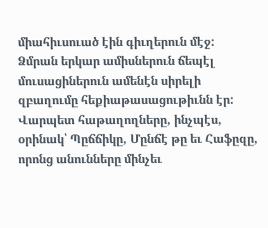միահիւսուած էին գիւղերուն մէջ:
Ձմրան երկար ամիսներուն ճեպէլ մուսացիներուն ամենէն սիրելի զբաղումը հեքիաթասացութիւնն էր: Վարպետ հաթաղողները, ինչպէս, օրինակ՝ Պըճճիկը, Մընճէ թը եւ Հաֆըզը, որոնց անունները մինչեւ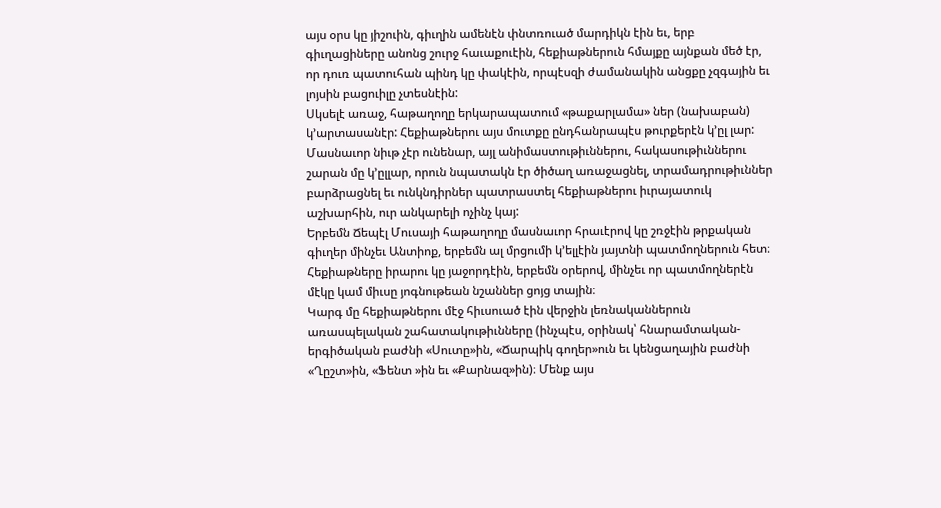այս օրս կը յիշուին, գիւղին ամենէն փնտռուած մարդիկն էին եւ, երբ գիւղացիները անոնց շուրջ հաւաքուէին, հեքիաթներուն հմայքը այնքան մեծ էր, որ դուռ պատուհան պինդ կը փակէին, որպէսզի ժամանակին անցքը չզգային եւ լոյսին բացուիլը չտեսնէին:
Սկսելէ առաջ, հաթաղողը երկարապատում «թաքարլամա» ներ (նախաբան) կ’արտասանէր: Հեքիաթներու այս մուտքը ընդհանրապէս թուրքերէն կ’ըլ լար: Մասնաւոր նիւթ չէր ունենար, այլ անիմաստութիւններու, հակասութիւններու շարան մը կ’ըլլար, որուն նպատակն էր ծիծաղ առաջացնել, տրամադրութիւններ բարձրացնել եւ ունկնդիրներ պատրաստել հեքիաթներու իւրայատուկ աշխարհին, ուր անկարելի ոչինչ կայ:
Երբեմն Ճեպէլ Մուսայի հաթաղողը մասնաւոր հրաւէրով կը շռջէին թրքական գիւղեր մինչեւ Անտիոք, երբեմն ալ մրցումի կ’ելլէին յայտնի պատմողներուն հետ։ Հեքիաթները իրարու կը յաջորդէին, երբեմն օրերով, մինչեւ որ պատմողներէն մէկը կամ միւսը յոգնութեան նշաններ ցոյց տային։
Կարգ մը հեքիաթներու մէջ հիւսուած էին վերջին լեռնականներուն առասպելական շահատակութիւնները (ինչպէս, օրինակ՝ հնարամտական-երգիծական բաժնի «Սուտը»ին, «Ճարպիկ գողեր»ուն եւ կենցաղային բաժնի «Ղըշտ»ին, «Ֆենտ »ին եւ «Քարնազ»ին)։ Մենք այս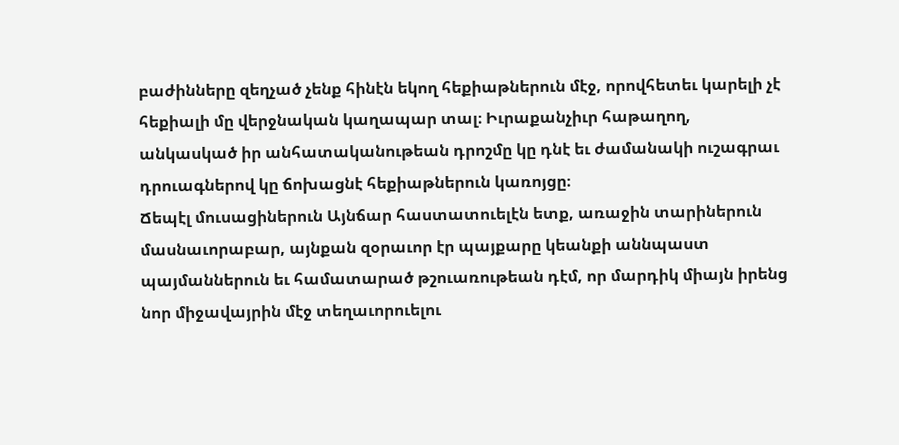բաժինները զեղչած չենք հինէն եկող հեքիաթներուն մէջ, որովհետեւ կարելի չէ հեքիալի մը վերջնական կաղապար տալ։ Իւրաքանչիւր հաթաղող, անկասկած իր անհատականութեան դրոշմը կը դնէ եւ ժամանակի ուշագրաւ դրուագներով կը ճոխացնէ հեքիաթներուն կառոյցը։
Ճեպէլ մուսացիներուն Այնճար հաստատուելէն ետք, առաջին տարիներուն մասնաւորաբար, այնքան զօրաւոր էր պայքարը կեանքի աննպաստ պայմաններուն եւ համատարած թշուառութեան դէմ, որ մարդիկ միայն իրենց նոր միջավայրին մէջ տեղաւորուելու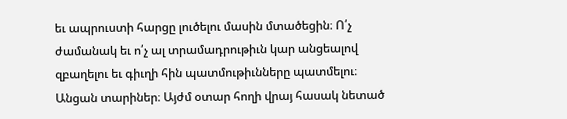եւ ապրուստի հարցը լուծելու մասին մտածեցին։ Ո՛չ ժամանակ եւ ո՛չ ալ տրամադրութիւն կար անցեալով զբաղելու եւ գիւղի հին պատմութիւնները պատմելու։
Անցան տարիներ։ Այժմ օտար հողի վրայ հասակ նետած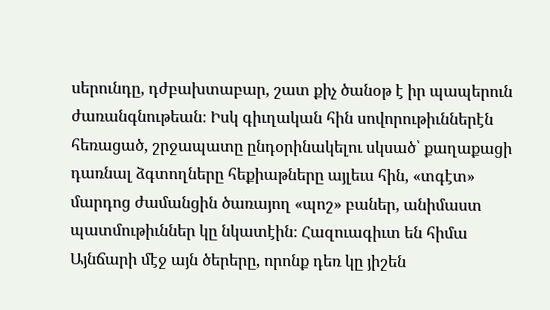սերունդը, դժբախտաբար, շատ քիչ ծանօթ է իր պապերուն ժառանգնութեան։ Իսկ գիւղական հին սովորութիւններէն հեռացած, շրջապատը ընդօրինակելու սկսած՝ քաղաքացի դառնալ ձգտողները հեքիաթները այլեւս հին, «տգէտ» մարդոց ժամանցին ծառայող «պոշ» բաներ, անիմաստ պատմութիւններ կը նկատէին։ Հազուագիւտ են հիմա Այնճարի մէջ այն ծերերը, որոնք դեռ կը յիշեն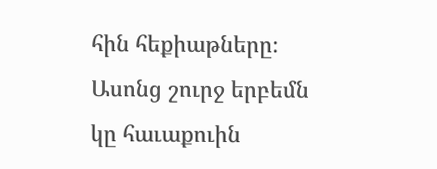հին հեքիաթները։ Ասոնց շուրջ երբեմն կը հաւաքուին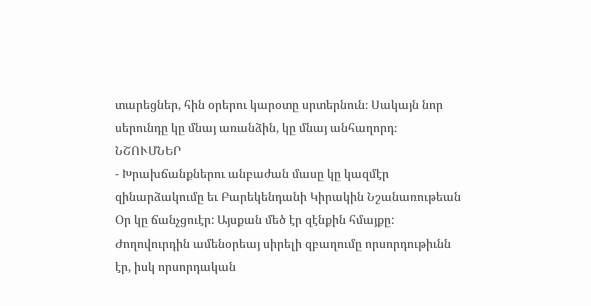տարեցներ, հին օրերու կարօտը սրտերնուն։ Սակայն նոր սերունդը կը մնայ առանձին, կը մնայ անհաղորդ։
ՆՇՈՒՄՆԵՐ
- Խրախճանքներու անբաժան մասը կը կազմէր զինարձակումը եւ Բարեկենդանի Կիրակին Նշանառութեան Օր կը ճանչցուէր: Այսքան մեծ էր զէնքին հմայքը: Ժողովուրդին ամենօրեայ սիրելի զբաղումը որսորդութիւնն էր, իսկ որսորդական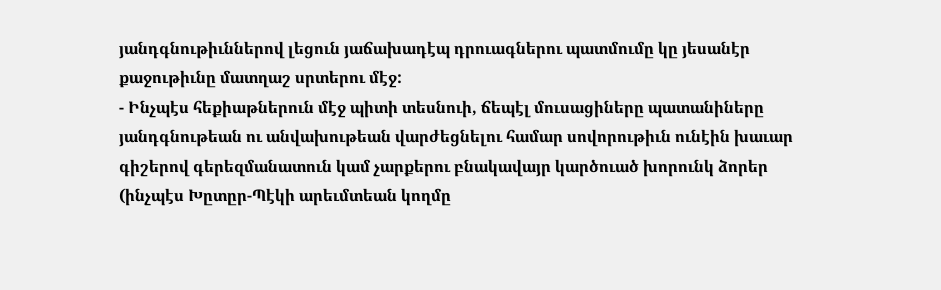յանդգնութիւններով լեցուն յաճախադէպ դրուագներու պատմումը կը յեսանէր քաջութիւնը մատղաշ սրտերու մէջ:
- Ինչպէս հեքիաթներուն մէջ պիտի տեսնուի, ճեպէլ մուսացիները պատանիները յանդգնութեան ու անվախութեան վարժեցնելու համար սովորութիւն ունէին խաւար գիշերով գերեզմանատուն կամ չարքերու բնակավայր կարծուած խորունկ ձորեր (ինչպէս Խըտըր-Պէկի արեւմտեան կողմը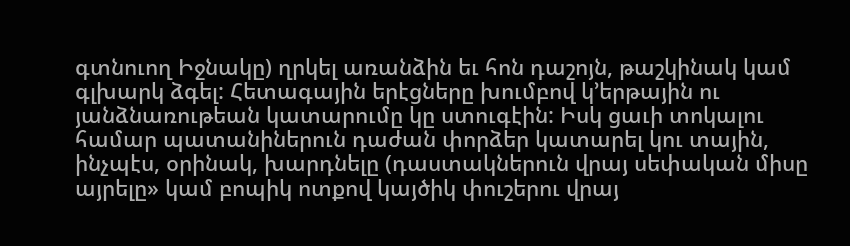գտնուող Իջնակը) ղրկել առանձին եւ հոն դաշոյն, թաշկինակ կամ գլխարկ ձգել: Հետագային երէցները խումբով կ’երթային ու յանձնառութեան կատարումը կը ստուգէին: Իսկ ցաւի տոկալու
համար պատանիներուն դաժան փորձեր կատարել կու տային, ինչպէս, օրինակ, խարդնելը (դաստակներուն վրայ սեփական միսը այրելը» կամ բոպիկ ոտքով կայծիկ փուշերու վրայ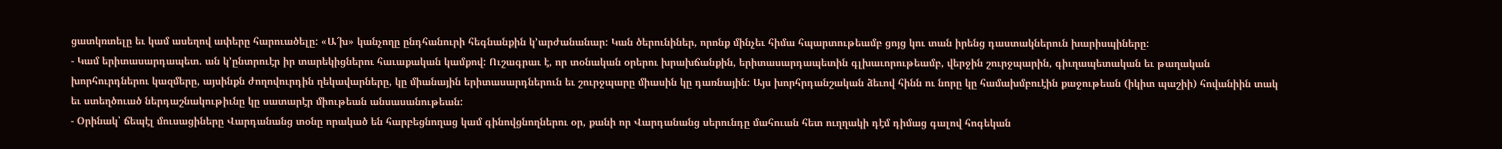ցատկռտելը եւ կամ ասեղով ափերը հարուածելը: «Ա՜խ» կանչողը ընդհանուրի հեգնանքին կ’արժանանար: Կան ծերունիներ, որոնք մինչեւ հիմա հպարտութեամբ ցոյց կու տան իրենց դաստակներուն խարիսպիները:
- Կամ երիտասարդապետ. ան կ’ընտրուէր իր տարեկիցներու հաւաքական կամքով: Ուշագրաւ է, որ տօնական օրերու խրախճանքին, երիտասարդապետին գլխաւորութեամբ, վերջին շուրջպարին, գիւղապետական եւ թաղական խորհուրդներու կազմերը, այսինքն ժողովուրդին ղեկավարները, կը միանային երիտասարդներուն եւ շուրջպարը միասին կը դառնային: Այս խորհրդանշական ձեւով հինն ու նորը կը համախմբուէին քաջութեան (իկիտ պաշիի) հովանիին տակ եւ ստեղծուած ներդաշնակութիւնը կը սատարէր միութեան անսասանութեան:
- Օրինակ՝ ճեպէլ մուսացիները Վարդանանց տօնը որակած են հարբեցնողաց կամ գինովցնողներու օր, քանի որ Վարդանանց սերունդը մահուան հետ ուղղակի դէմ դիմաց գալով հոգեկան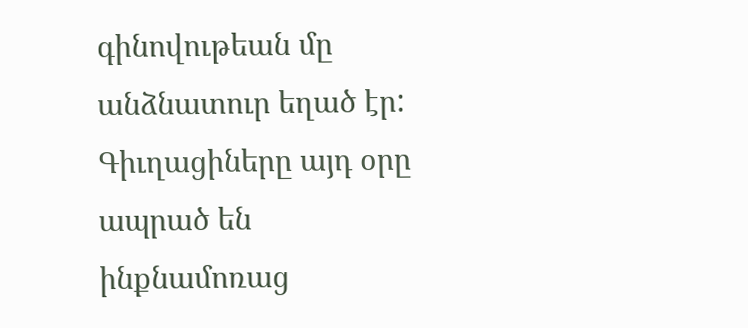գինովութեան մը անձնատուր եղած էր: Գիւղացիները այդ օրը ապրած են ինքնամոռաց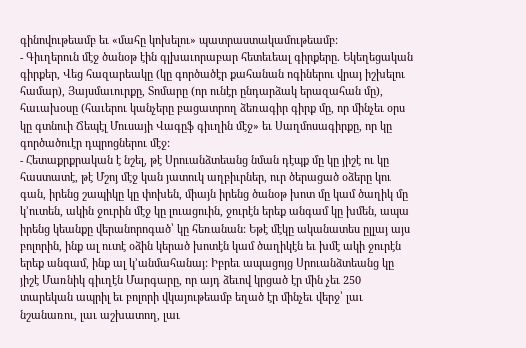գինովութեամբ եւ «մահը կոխելու» պատրաստակամութեամբ:
- Գիւղերուն մէջ ծանօթ էին գլխաւորաբար հետեւեալ գիրքերը. Եկեղեցական գիրքեր, Վեց հազարեակը (կը գործածէր քահանան ոգիներու վրայ իշխելու համար), Յայսմաւուրքը, Տոմարը (որ ունէր ընդարձակ երազահան մը), հաւախօսը (հաւերու կանչերը բացատրող ձեռագիր գիրք մը, որ մինչեւ օրս կը գտնուի Ճեպէլ Մուսայի Վագըֆ գիւղին մէջ» եւ Սաղմոսագիրքը, որ կը գործածուէր դպրոցներու մէջ:
- Հետաքրքրական է նշել, թէ Սրուանձտեանց նման դէպք մը կը յիշէ ու կը հաստատէ, թէ Մշոյ մէջ կան յատուկ աղբիւրներ, ուր ծերացած օձերը կու գան, իրենց շապիկը կը փոխեն, միայն իրենց ծանօթ խոտ մը կամ ծաղիկ մը կ’ուտեն, ակին ջուրին մէջ կը լուացուին, ջուրէն երեք անգամ կը խմեն, ապա իրենց կեանքը վերանորոգած՝ կը հեռանան: Եթէ մէկը ականատես ըլլայ այս բոլորին, ինք ալ ուտէ օձին կերած խոտէն կամ ծաղիկէն եւ խմէ ակի ջուրէն երեք անգամ, ինք ալ կ’անմահանայ: Իբրեւ ապացոյց Սրուանձտեանց կը յիշէ Մառնիկ գիւղէն Մարգարը, որ այդ ձեւով կրցած էր մին չեւ 250 տարեկան ապրիլ եւ բոլորի վկայութեամբ եղած էր մինչեւ վերջ՝ լաւ նշանառու, լաւ աշխատող, լաւ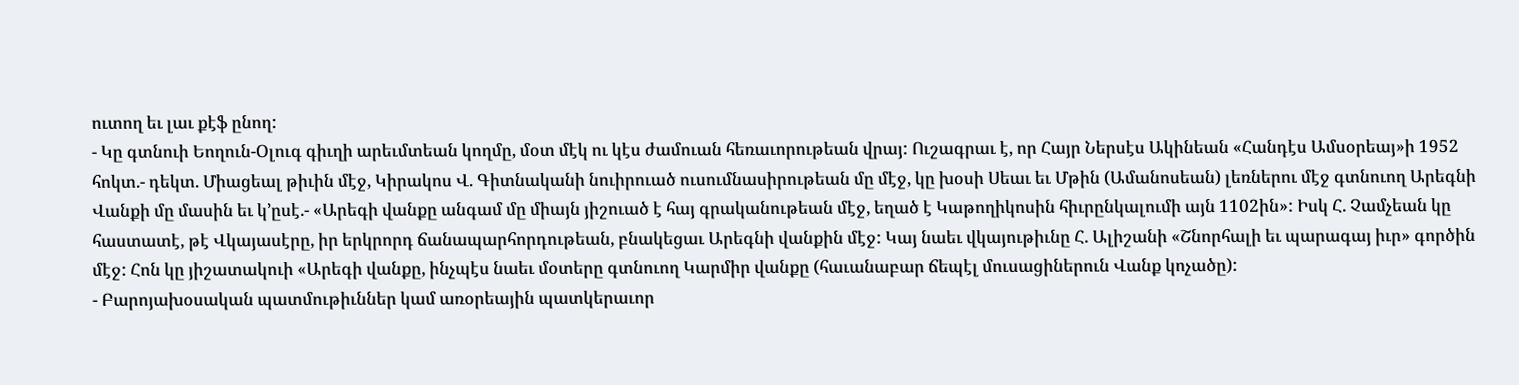ուտող եւ լաւ քէֆ ընող:
- Կը գտնուի Եողուն-Օլուգ գիւղի արեւմտեան կողմը, մօտ մէկ ու կէս ժամուան հեռաւորութեան վրայ: Ուշագրաւ է, որ Հայր Ներսէս Ակինեան «Հանդէս Ամսօրեայ»ի 1952 հոկտ.- դեկտ. Միացեալ թիւին մէջ, Կիրակոս Վ. Գիտնականի նուիրուած ուսումնասիրութեան մը մէջ, կը խօսի Սեաւ եւ Մթին (Ամանոսեան) լեռներու մէջ գտնուող Արեգնի Վանքի մը մասին եւ կ’ըսէ.- «Արեգի վանքը անգամ մը միայն յիշուած է հայ գրականութեան մէջ, եղած է Կաթողիկոսին հիւրընկալումի այն 1102ին»: Իսկ Հ. Չամչեան կը հաստատէ, թէ Վկայասէրը, իր երկրորդ ճանապարհորդութեան, բնակեցաւ Արեգնի վանքին մէջ: Կայ նաեւ վկայութիւնը Հ. Ալիշանի «Շնորհալի եւ պարագայ իւր» գործին մէջ: Հոն կը յիշատակուի «Արեգի վանքը, ինչպէս նաեւ մօտերը գտնուող Կարմիր վանքը (հաւանաբար ճեպէլ մուսացիներուն Վանք կոչածը):
- Բարոյախօսական պատմութիւններ կամ առօրեային պատկերաւոր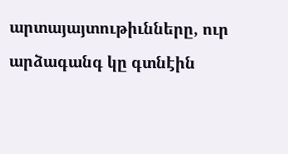արտայայտութիւնները, ուր արձագանգ կը գտնէին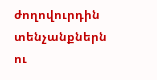ժողովուրդին տենչանքներն ու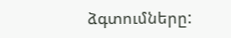ձգտումները: